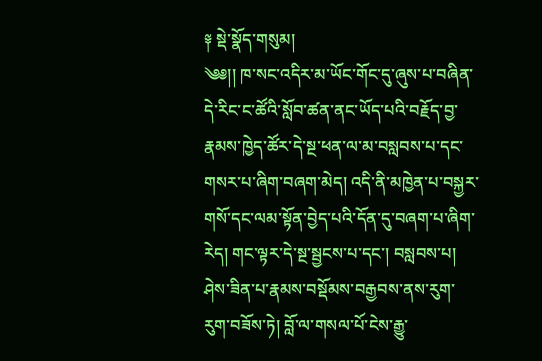༈ སྡེ་སྣོད་གསུམ།
༄༅།། ཁ་སང་འདིར་མ་ཡོང་གོང་དུ་ཞུས་པ་བཞིན་དེ་རིང་ང་ཚོའི་སློབ་ཚན་ནང་ཡོད་པའི་བརྗོད་བྱ་རྣམས་ཁྱེད་ཚོར་དེ་སྔ་ཕན་ལ་མ་བསླབས་པ་དང་གསར་པ་ཞིག་བཞག་མེད། འདི་ནི་མཁྱེན་པ་བསྐྱར་གསོ་དང་ལམ་སྟོན་བྱེད་པའི་དོན་དུ་བཞག་པ་ཞིག་རེད། གང་ལྟར་དེ་སྔ་སྦྱངས་པ་དང་། བསླབས་པ། ཤེས་ཟིན་པ་རྣམས་བསྡོམས་བརྒྱབས་ནས་རུག་རུག་བཟོས་ཏེ། བློ་ལ་གསལ་པོ་ངེས་རྒྱུ་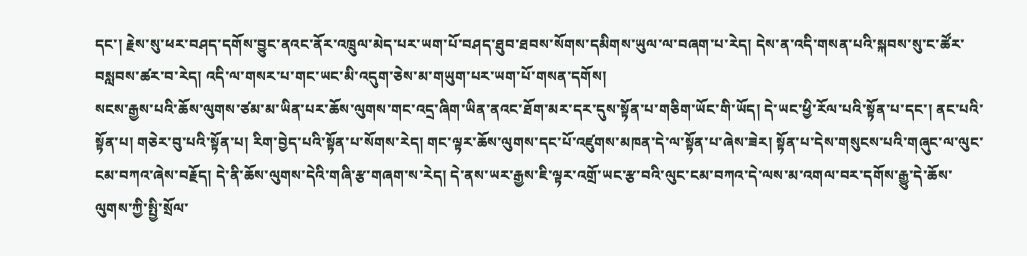དང་། རྗེས་སུ་ཕར་བཤད་དགོས་བྱུང་ནའང་ནོར་འཁྲུལ་མེད་པར་ཡག་པོ་བཤད་ཐུབ་ཐབས་སོགས་དམིགས་ཡུལ་ལ་བཞག་པ་རེད། དེས་ན་འདི་གསན་པའི་སྐབས་སུ་ང་ཚོར་བསླབས་ཚར་བ་རེད། འདི་ལ་གསར་པ་གང་ཡང་མི་འདུག་ཅེས་མ་གཡུག་པར་ཡག་པོ་གསན་དགོས།
སངས་རྒྱས་པའི་ཆོས་ལུགས་ཙམ་མ་ཡིན་པར་ཆོས་ལུགས་གང་འདྲ་ཞིག་ཡིན་ནའང་ཐོག་མར་དར་དུས་སྟོན་པ་གཅིག་ཡོང་གི་ཡོད། དེ་ཡང་ཕྱི་རོལ་པའི་སྟོན་པ་དང་། ནང་པའི་སྟོན་པ། གཅེར་བུ་པའི་སྟོན་པ། རིག་བྱེད་པའི་སྟོན་པ་སོགས་རེད། གང་ལྟར་ཆོས་ལུགས་དང་པོ་འཛུགས་མཁན་དེ་ལ་སྟོན་པ་ཞེས་ཟེར། སྟོན་པ་དེས་གསུངས་པའི་གཞུང་ལ་ལུང་ངམ་བཀའ་ཞེས་བརྗོད། དེ་ནི་ཆོས་ལུགས་དེའི་གཞི་རྩ་གཞག་ས་རེད། དེ་ནས་ཡར་རྒྱས་ཇི་ལྟར་འགྲོ་ཡང་རྩ་བའི་ལུང་ངམ་བཀའ་དེ་ལས་མ་འགལ་བར་དགོས་རྒྱུ་དེ་ཆོས་ལུགས་ཀྱི་སྤྱི་སྲོལ་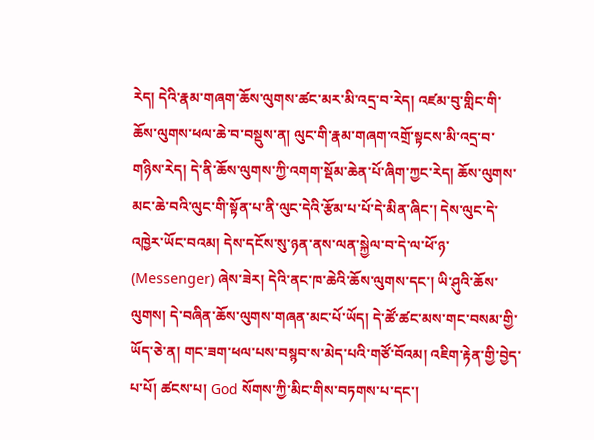རེད། དེའི་རྣམ་གཞག་ཆོས་ལུགས་ཚང་མར་མི་འདྲ་བ་རེད། འཛམ་བུ་གླིང་གི་ཆོས་ལུགས་ཕལ་ཆེ་བ་བསྡུས་ན། ལུང་གི་རྣམ་གཞག་འགྲོ་སྟངས་མི་འདྲ་བ་གཉིས་རེད། དེ་ནི་ཆོས་ལུགས་ཀྱི་འགག་སྡོམ་ཆེན་པོ་ཞིག་ཀྱང་རེད། ཆོས་ལུགས་མང་ཆེ་བའི་ལུང་གི་སྟོན་པ་ནི་ལུང་དེའི་རྩོམ་པ་པོ་དེ་མིན་ཞིང་། དེས་ལུང་དེ་འཁྱེར་ཡོང་བའམ། དེས་དངོས་སུ་ཉན་ནས་ལན་སྐྱེལ་བ་དེ་ལ་ཕོ་ཉ་ (Messenger) ཞེས་ཟེར། དེའི་ནང་ཁ་ཆེའི་ཆོས་ལུགས་དང་། ཡི་ཤུའི་ཆོས་ལུགས། དེ་བཞིན་ཆོས་ལུགས་གཞན་མང་པོ་ཡོད། དེ་ཚོ་ཚང་མས་གང་བསམ་གྱི་ཡོད་ཅེ་ན། གང་ཟག་ཕལ་པས་བསྙབ་ས་མེད་པའི་གཙོ་བོའམ། འཇིག་རྟེན་གྱི་བྱེད་པ་པོ། ཚངས་པ། God སོགས་ཀྱི་མིང་གིས་བཏགས་པ་དང་།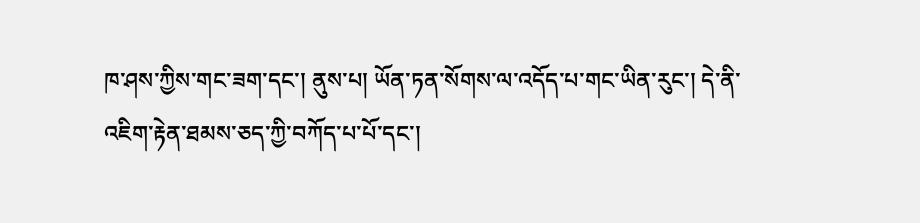ཁ་ཤས་ཀྱིས་གང་ཟག་དང་། ནུས་པ། ཡོན་ཏན་སོགས་ལ་འདོད་པ་གང་ཡིན་རུང་། དེ་ནི་འཇིག་རྟེན་ཐམས་ཅད་ཀྱི་བཀོད་པ་པོ་དང་།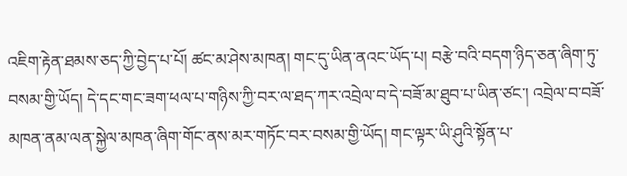འཇིག་རྟེན་ཐམས་ཅད་ཀྱི་བྱེད་པ་པོ། ཚང་མ་ཤེས་མཁན། གང་དུ་ཡིན་ནའང་ཡོད་པ། བརྩེ་བའི་བདག་ཉིད་ཅན་ཞིག་ཏུ་བསམ་གྱི་ཡོད། དེ་དང་གང་ཟག་ཕལ་པ་གཉིས་ཀྱི་བར་ལ་ཐད་ཀར་འབྲེལ་བ་དེ་བཟོ་མ་ཐུབ་པ་ཡིན་ཙང་། འབྲེལ་བ་བཟོ་མཁན་ནམ་ལན་སྐྱེལ་མཁན་ཞིག་གོང་ནས་མར་གཏོང་བར་བསམ་གྱི་ཡོད། གང་ལྟར་ཡི་ཤུའི་སྟོན་པ་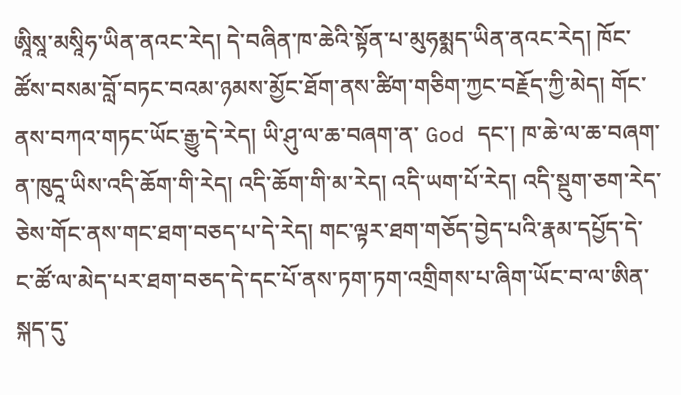ཨཱིསཱ་མསཱིཧ་ཡིན་ནའང་རེད། དེ་བཞིན་ཁ་ཆེའི་སྟོན་པ་མུཧམྨད་ཡིན་ནའང་རེད། ཁོང་ཚོས་བསམ་བློ་བཏང་བའམ་ཉམས་མྱོང་ཐོག་ནས་ཚིག་གཅིག་ཀྱང་བརྗོད་ཀྱི་མེད། གོང་ནས་བཀའ་གཏང་ཡོང་རྒྱུ་དེ་རེད། ཡི་ཤུ་ལ་ཆ་བཞག་ན་ God དང་། ཁ་ཆེ་ལ་ཆ་བཞག་ན་ཁུདཱ་ཡིས་འདི་ཆོག་གི་རེད། འདི་ཆོག་གི་མ་རེད། འདི་ཡག་པོ་རེད། འདི་སྡུག་ཅག་རེད་ཅེས་གོང་ནས་གང་ཐག་བཅད་པ་དེ་རེད། གང་ལྟར་ཐག་གཅོད་བྱེད་པའི་རྣམ་དཔྱོད་དེ་ང་ཚོ་ལ་མེད་པར་ཐག་བཅད་དེ་དང་པོ་ནས་ཏག་ཏག་འགྲིགས་པ་ཞིག་ཡོང་བ་ལ་ཨིན་སྐད་དུ་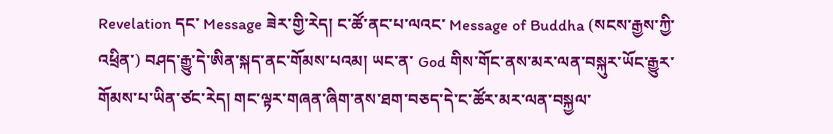Revelation དང་ Message ཟེར་གྱི་རེད། ང་ཚོ་ནང་པ་ལའང་ Message of Buddha (སངས་རྒྱས་ཀྱི་འཕྲིན་) བཤད་རྒྱུ་དེ་ཨིན་སྐད་ནང་གོམས་པའམ། ཡང་ན་ God གིས་གོང་ནས་མར་ལན་བསྐུར་ཡོང་རྒྱུར་གོམས་པ་ཡིན་ཙང་རེད། གང་ལྟར་གཞན་ཞིག་ནས་ཐག་བཅད་དེ་ང་ཚོར་མར་ལན་བསྐྱལ་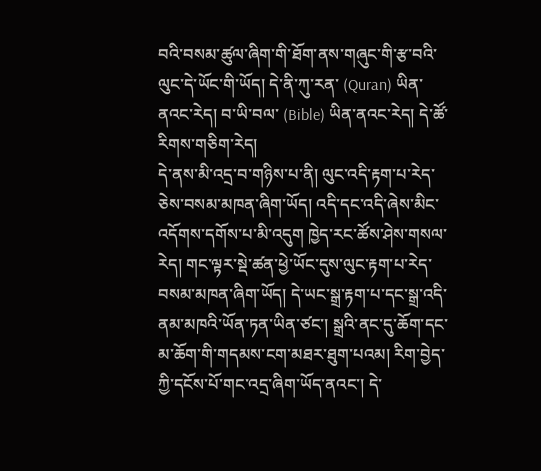བའི་བསམ་ཚུལ་ཞིག་གི་ཐོག་ནས་གཞུང་གི་རྩ་བའི་ལུང་དེ་ཡོང་གི་ཡོད། དེ་ནི་ཀུ་རན་ (Quran) ཡིན་ནའང་རེད། བ་ཡི་བལ་ (Bible) ཡིན་ནའང་རེད། དེ་ཚོ་རིགས་གཅིག་རེད།
དེ་ནས་མི་འདྲ་བ་གཉིས་པ་ནི། ལུང་འདི་རྟག་པ་རེད་ཅེས་བསམ་མཁན་ཞིག་ཡོད། འདི་དང་འདི་ཞེས་མིང་འདོགས་དགོས་པ་མི་འདུག ཁྱེད་རང་ཚོས་ཤེས་གསལ་རེད། གང་ལྟར་སྡེ་ཚན་ཕྱེ་ཡོང་དུས་ལུང་རྟག་པ་རེད་བསམ་མཁན་ཞིག་ཡོད། དེ་ཡང་སྒྲ་རྟག་པ་དང་སྒྲ་འདི་ནམ་མཁའི་ཡོན་ཏན་ཡིན་ཙང་། སྒྲའི་ནང་དུ་ཆོག་དང་མ་ཆོག་གི་གདམས་ངག་མཐར་ཐུག་པའམ། རིག་བྱེད་ཀྱི་དངོས་པོ་གང་འདྲ་ཞིག་ཡོད་ནའང་། དེ་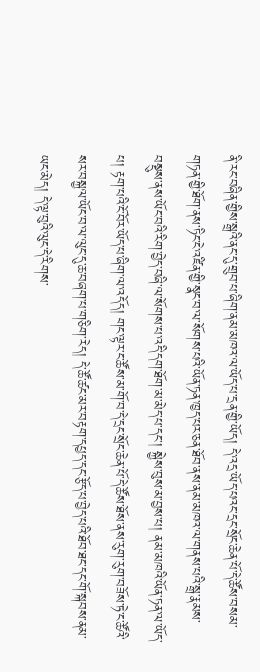ནི་རང་བཞིན་གྱིས་སྒྲའི་ནང་དུ་གྲུབ་པ་ཞིག་ནམ་མཁའ་ལ་ཡོད་པ་དྲན་གྱི་ཡོད། དེ་འདྲ་ཡོད་པའང་དྲང་སྲོང་ཆེན་པོ་དེ་ཚོས་བསམ་གཏན་གྱི་ཐོག་ནས་ཏིང་ངེ་འཛིན་གྱི་སྣང་བ་ལ་སོགས་པའི་ཡོན་ཏན་ཁྱད་པར་ཅན་ཐོབ་ནས་ནམ་མཁའ་ལ་གནས་པའི་སྒྲ་རྣམས་བསྡུས་ནས་ཡོང་བའི་རིག་བྱེད་བཞི་ལ་སོགས་པ་འདི་དག་ཐོག་མ་མེད་པ་དང་། སྐྱེས་བུས་མ་བྱས་པ། ནམ་མཁའི་ཡོན་ཏན་ལ་ཡོད་པ། རྟག་པའི་ངོ་བོར་ཡོད་པ་ཞིག་ལ་འདོད། གང་ལྟར་ང་ཚོས་མ་གོ་བ་དེ་དྲང་སྲོང་ཆེན་པོ་དེ་ཚོས་ཐོས་ནས་རུག་རུག་བཟོས་ཏེ་ང་ཚོའི་སར་བསྐྱལ་ཡོང་བ་ལ་ལུང་དུ་ཆ་བཞག་པ་གཅིག་རེད། དེ་ཚོ་ཚང་མར་བརྟག་དཔྱད་དང་རྩོད་པ་བྱེད་པའི་ཐོབ་ཐང་དང་གོ་སྐབས་ནམ་ཡང་མེད། དེ་ལྟ་བུའི་ལུང་དེ་རིགས་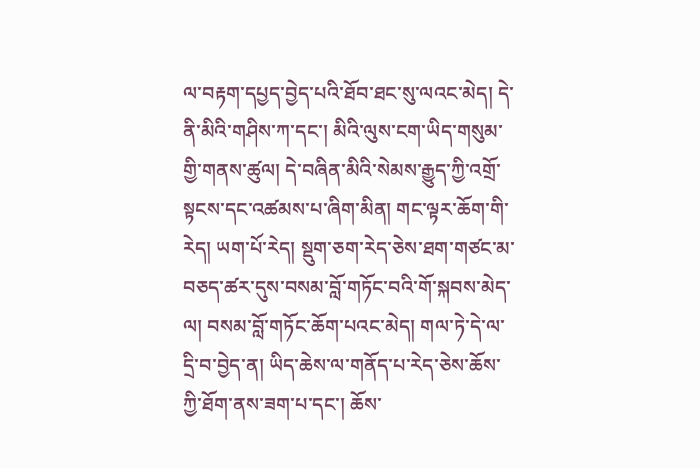ལ་བརྟག་དཔྱད་བྱེད་པའི་ཐོབ་ཐང་སུ་ལའང་མེད། དེ་ནི་མིའི་གཤིས་ཀ་དང་། མིའི་ལུས་ངག་ཡིད་གསུམ་གྱི་གནས་ཚུལ། དེ་བཞིན་མིའི་སེམས་རྒྱུད་ཀྱི་འགྲོ་སྟངས་དང་འཚམས་པ་ཞིག་མིན། གང་ལྟར་ཆོག་གི་རེད། ཡག་པོ་རེད། སྡུག་ཅག་རེད་ཅེས་ཐག་གཙང་མ་བཅད་ཚར་དུས་བསམ་བློ་གཏོང་བའི་གོ་སྐབས་མེད་ལ། བསམ་བློ་གཏོང་ཆོག་པའང་མེད། གལ་ཏེ་དེ་ལ་དྲི་བ་བྱེད་ན། ཡིད་ཆེས་ལ་གནོད་པ་རེད་ཅེས་ཆོས་ཀྱི་ཐོག་ནས་ཟག་པ་དང་། ཆོས་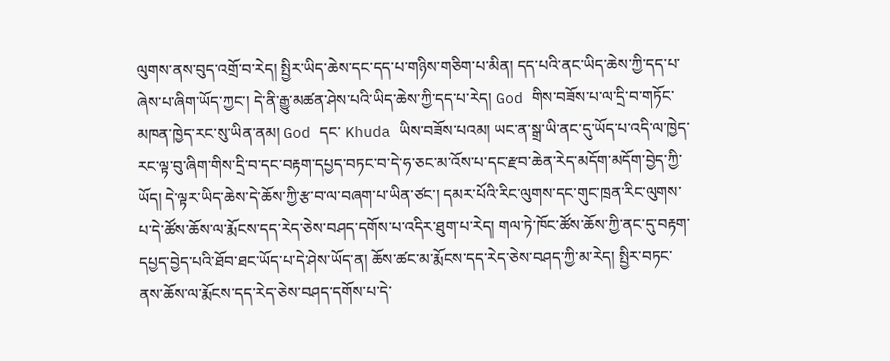ལུགས་ནས་བུད་འགྲོ་བ་རེད། སྤྱིར་ཡིད་ཆེས་དང་དད་པ་གཉིས་གཅིག་པ་མིན། དད་པའི་ནང་ཡིད་ཆེས་ཀྱི་དད་པ་ཞེས་པ་ཞིག་ཡོད་ཀྱང་། དེ་ནི་རྒྱུ་མཚན་ཤེས་པའི་ཡིད་ཆེས་ཀྱི་དད་པ་རེད། God གིས་བཟོས་པ་ལ་དྲི་བ་གཏོང་མཁན་ཁྱེད་རང་སུ་ཡིན་ནམ། God དང་ Khuda ཡིས་བཟོས་པའམ། ཡང་ན་སྒྲ་ཡི་ནང་དུ་ཡོད་པ་འདི་ལ་ཁྱེད་རང་ལྟ་བུ་ཞིག་གིས་དྲི་བ་དང་བརྟག་དཔྱད་བཏང་བ་དེ་ཧ་ཅང་མ་འོས་པ་དང་རྫབ་ཆེན་རེད་མདོག་མདོག་བྱེད་ཀྱི་ཡོད། དེ་ལྟར་ཡིད་ཆེས་དེ་ཆོས་ཀྱི་རྩ་བ་ལ་བཞག་པ་ཡིན་ཙང་། དམར་པོའི་རིང་ལུགས་དང་གུང་ཁྲན་རིང་ལུགས་པ་དེ་ཚོས་ཆོས་ལ་རྨོངས་དད་རེད་ཅེས་བཤད་དགོས་པ་འདིར་ཐུག་པ་རེད། གལ་ཏེ་ཁོང་ཚོས་ཆོས་ཀྱི་ནང་དུ་བརྟག་དཔྱད་བྱེད་པའི་ཐོབ་ཐང་ཡོད་པ་དེ་ཤེས་ཡོད་ན། ཆོས་ཚང་མ་རྨོངས་དད་རེད་ཅེས་བཤད་ཀྱི་མ་རེད། སྤྱིར་བཏང་ནས་ཆོས་ལ་རྨོངས་དད་རེད་ཅེས་བཤད་དགོས་པ་དེ་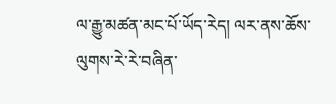ལ་རྒྱུ་མཚན་མང་པོ་ཡོད་རེད། ལར་ནས་ཆོས་ལུགས་རེ་རེ་བཞིན་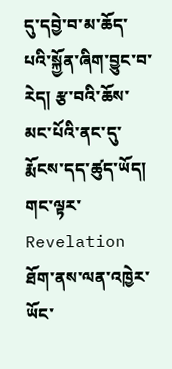དུ་དབྱེ་བ་མ་ཆོད་པའི་སྐྱོན་ཞིག་བྱུང་བ་རེད། རྩ་བའི་ཆོས་མང་པོའི་ནང་དུ་རྨོངས་དད་ཚུད་ཡོད། གང་ལྟར་ Revelation ཐོག་ནས་ལན་འཁྱེར་ཡོང་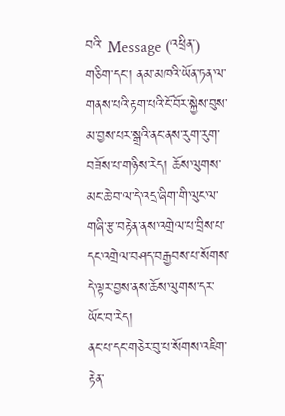བའི་ Message (འཕྲིན་) གཅིག་དང་། ནམ་མཁའི་ཡོན་ཏན་ལ་གནས་པའི་རྟག་པའི་ངོ་བོར་སྐྱེས་བུས་མ་བྱས་པར་སྒྲའི་ནང་ནས་རུག་རུག་བཟོས་པ་གཉིས་རེད། ཆོས་ལུགས་མང་ཆེ་བ་ལ་དེ་འདྲ་ཞིག་གི་ལུང་ལ་གཞི་རྩ་བརྟེན་ནས་འགྲེལ་པ་བྲིས་པ་དང་འགྲེལ་བཤད་བརྒྱབས་པ་སོགས་དེ་ལྟར་བྱས་ནས་ཆོས་ལུགས་དར་ཡོང་བ་རེད།
ནང་པ་དང་གཅེར་བུ་པ་སོགས་འཇིག་རྟེན་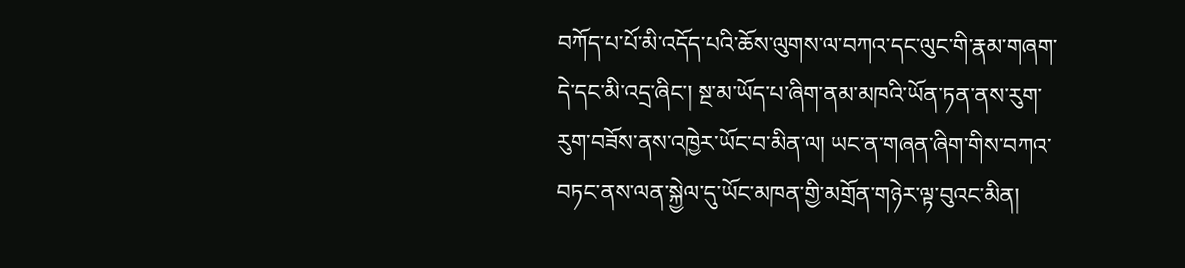བཀོད་པ་པོ་མི་འདོད་པའི་ཆོས་ལུགས་ལ་བཀའ་དང་ལུང་གི་རྣམ་གཞག་དེ་དང་མི་འདྲ་ཞིང་། སྔ་མ་ཡོད་པ་ཞིག་ནམ་མཁའི་ཡོན་ཏན་ནས་རུག་རུག་བཟོས་ནས་འཁྱེར་ཡོང་བ་མིན་ལ། ཡང་ན་གཞན་ཞིག་གིས་བཀའ་བཏང་ནས་ལན་སྐྱེལ་དུ་ཡོང་མཁན་གྱི་མགྲོན་གཉེར་ལྟ་བུའང་མིན།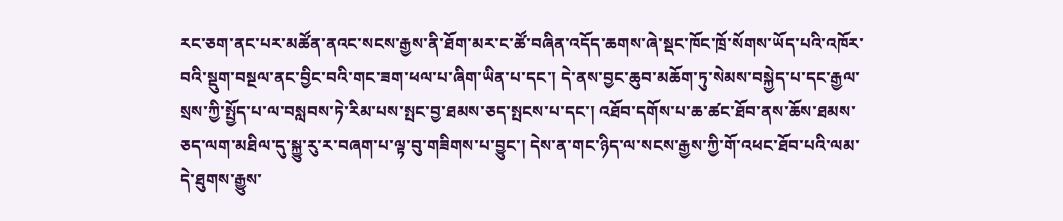རང་ཅག་ནང་པར་མཚོན་ནའང་སངས་རྒྱས་ནི་ཐོག་མར་ང་ཚོ་བཞིན་འདོད་ཆགས་ཞེ་སྡང་ཁོང་ཁྲོ་སོགས་ཡོད་པའི་འཁོར་བའི་སྡུག་བསྔལ་ནང་བྱིང་བའི་གང་ཟག་ཕལ་པ་ཞིག་ཡིན་པ་དང་། དེ་ནས་བྱང་ཆུབ་མཆོག་ཏུ་སེམས་བསྐྱེད་པ་དང་རྒྱལ་སྲས་ཀྱི་སྤྱོད་པ་ལ་བསླབས་ཏེ་རིམ་པས་སྤང་བྱ་ཐམས་ཅད་སྤངས་པ་དང་། འཐོབ་དགོས་པ་ཆ་ཚང་ཐོབ་ནས་ཆོས་ཐམས་ཅད་ལག་མཐིལ་དུ་སྐྱུ་རུ་ར་བཞག་པ་ལྟ་བུ་གཟིགས་པ་བྱུང་། དེས་ན་གང་ཉིད་ལ་སངས་རྒྱས་ཀྱི་གོ་འཕང་ཐོབ་པའི་ལམ་དེ་ཐུགས་རྒྱུས་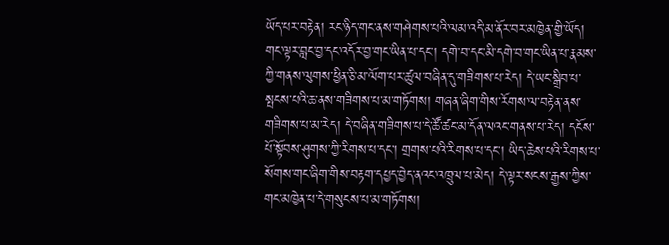ཡོད་པར་བརྟེན། རང་ཉིད་གང་ནས་གཤེགས་པའི་ལམ་འདི་མ་ནོར་བར་མཁྱེན་གྱི་ཡོད། གང་ལྟར་བླང་བྱ་དང་འདོར་བྱ་གང་ཡིན་པ་དང་། དགེ་བ་དང་མི་དགེ་བ་གང་ཡིན་པ་རྣམས་ཀྱི་གནས་ལུགས་ཕྱིན་ཅི་མ་ལོག་པར་ཚུལ་བཞིན་དུ་གཟིགས་པ་རེད། དེ་ཡང་སྒྲིབ་པ་སྤངས་པའི་ཆ་ནས་གཟིགས་པ་མ་གཏོགས། གཞན་ཞིག་གིས་རོགས་ལ་བརྟེན་ནས་གཟིགས་པ་མ་རེད། དེ་བཞིན་གཟིགས་པ་དེ་ཚོ་ཚང་མ་དོན་ལའང་གནས་པ་རེད། དངོས་པོ་སྟོབས་ཤུགས་ཀྱི་རིགས་པ་དང་། གྲགས་པའི་རིགས་པ་དང་། ཡིད་ཆེས་པའི་རིགས་པ་སོགས་གང་ཞིག་གིས་བརྟག་དཔྱད་བྱེད་ནའང་འཁྲུལ་པ་མེད། དེ་ལྟར་སངས་རྒྱས་ཀྱིས་གང་མཁྱེན་པ་དེ་གསུངས་པ་མ་གཏོགས།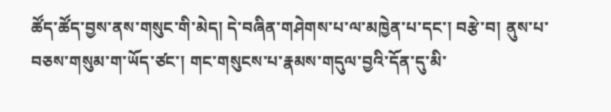ཚོད་ཚོད་བྱས་ནས་གསུང་གི་མེད། དེ་བཞིན་གཤེགས་པ་ལ་མཁྱེན་པ་དང་། བརྩེ་བ། ནུས་པ་བཅས་གསུམ་ག་ཡོད་ཙང་། གང་གསུངས་པ་རྣམས་གདུལ་བྱའི་དོན་དུ་མི་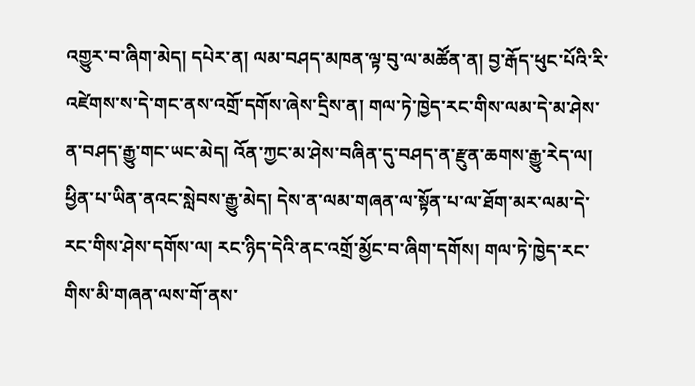འགྱུར་བ་ཞིག་མེད། དཔེར་ན། ལམ་བཤད་མཁན་ལྟ་བུ་ལ་མཚོན་ན། བྱ་རྒོད་ཕུང་པོའི་རི་འཛེགས་ས་དེ་གང་ནས་འགྲོ་དགོས་ཞེས་དྲིས་ན། གལ་ཏེ་ཁྱེད་རང་གིས་ལམ་དེ་མ་ཤེས་ན་བཤད་རྒྱུ་གང་ཡང་མེད། འོན་ཀྱང་མ་ཤེས་བཞིན་དུ་བཤད་ན་རྫུན་ཆགས་རྒྱུ་རེད་ལ། ཕྱིན་པ་ཡིན་ནའང་སླེབས་རྒྱུ་མེད། དེས་ན་ལམ་གཞན་ལ་སྟོན་པ་ལ་ཐོག་མར་ལམ་དེ་རང་གིས་ཤེས་དགོས་ལ། རང་ཉིད་དེའི་ནང་འགྲོ་མྱོང་བ་ཞིག་དགོས། གལ་ཏེ་ཁྱེད་རང་གིས་མི་གཞན་ལས་གོ་ནས་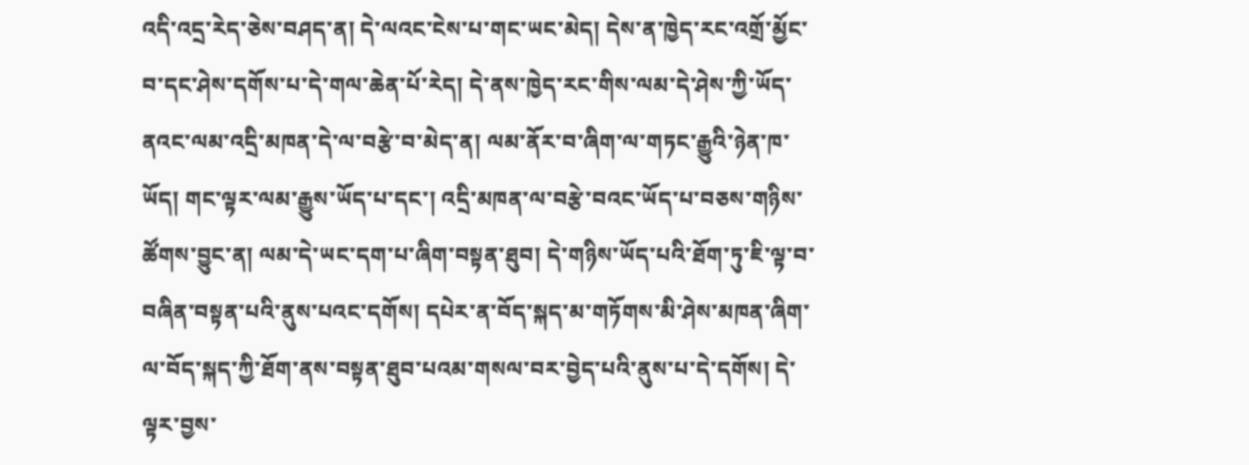འདི་འདྲ་རེད་ཅེས་བཤད་ན། དེ་ལའང་ངེས་པ་གང་ཡང་མེད། དེས་ན་ཁྱེད་རང་འགྲོ་མྱོང་བ་དང་ཤེས་དགོས་པ་དེ་གལ་ཆེན་པོ་རེད། དེ་ནས་ཁྱེད་རང་གིས་ལམ་དེ་ཤེས་ཀྱི་ཡོད་ནའང་ལམ་འདྲི་མཁན་དེ་ལ་བརྩེ་བ་མེད་ན། ལམ་ནོར་བ་ཞིག་ལ་གཏང་རྒྱུའི་ཉེན་ཁ་ཡོད། གང་ལྟར་ལམ་རྒྱུས་ཡོད་པ་དང་། འདྲི་མཁན་ལ་བརྩེ་བའང་ཡོད་པ་བཅས་གཉིས་ཚོགས་བྱུང་ན། ལམ་དེ་ཡང་དག་པ་ཞིག་བསྟན་ཐུབ། དེ་གཉིས་ཡོད་པའི་ཐོག་ཏུ་ཇི་ལྟ་བ་བཞིན་བསྟན་པའི་ནུས་པའང་དགོས། དཔེར་ན་བོད་སྐད་མ་གཏོགས་མི་ཤེས་མཁན་ཞིག་ལ་བོད་སྐད་ཀྱི་ཐོག་ནས་བསྟན་ཐུབ་པའམ་གསལ་བར་བྱེད་པའི་ནུས་པ་དེ་དགོས། དེ་ལྟར་བྱས་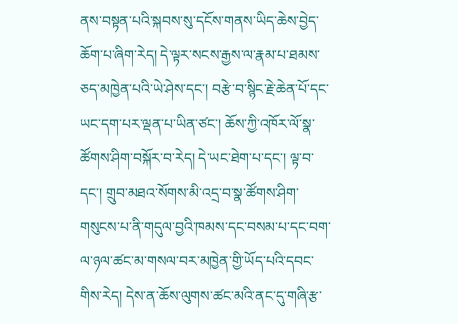ནས་བསྟན་པའི་སྐབས་སུ་དངོས་གནས་ཡིད་ཆེས་བྱེད་ཆོག་པ་ཞིག་རེད། དེ་ལྟར་སངས་རྒྱས་ལ་རྣམ་པ་ཐམས་ཅད་མཁྱེན་པའི་ཡེ་ཤེས་དང་། བརྩེ་བ་སྙིང་རྗེ་ཆེན་པོ་དང་ཡང་དག་པར་ལྡན་པ་ཡིན་ཙང་། ཆོས་ཀྱི་འཁོར་ལོ་སྣ་ཚོགས་ཤིག་བསྐོར་བ་རེད། དེ་ཡང་ཐེག་པ་དང་། ལྟ་བ་དང་། གྲུབ་མཐའ་སོགས་མི་འདྲ་བ་སྣ་ཚོགས་ཤིག་གསུངས་པ་ནི་གདུལ་བྱའི་ཁམས་དང་བསམ་པ་དང་བག་ལ་ཉལ་ཚང་མ་གསལ་བར་མཁྱེན་གྱི་ཡོད་པའི་དབང་གིས་རེད། དེས་ན་ཆོས་ལུགས་ཚང་མའི་ནང་དུ་གཞི་རྩ་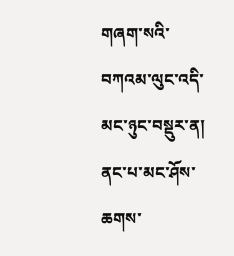གཞག་སའི་བཀའམ་ལུང་འདི་མང་ཉུང་བསྡུར་ན། ནང་པ་མང་ཤོས་ཆགས་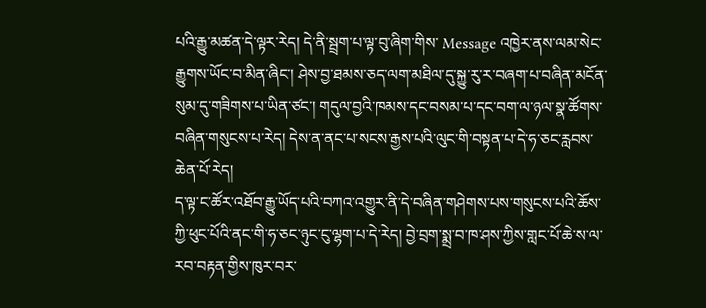པའི་རྒྱུ་མཚན་དེ་ལྟར་རེད། དེ་ནི་སྦྲག་པ་ལྟ་བུ་ཞིག་གིས་ Message འཁྱེར་ནས་ལམ་སེང་རྒྱུགས་ཡོང་བ་མིན་ཞིང་། ཤེས་བྱ་ཐམས་ཅད་ལག་མཐིལ་དུ་སྐྱུ་རུ་ར་བཞག་པ་བཞིན་མངོན་སུམ་དུ་གཟིགས་པ་ཡིན་ཙང་། གདུལ་བྱའི་ཁམས་དང་བསམ་པ་དང་བག་ལ་ཉལ་སྣ་ཚོགས་བཞིན་གསུངས་པ་རེད། དེས་ན་ནང་པ་སངས་རྒྱས་པའི་ལུང་གི་བསྟན་པ་དེ་ཧ་ཅང་རླབས་ཆེན་པོ་རེད།
ད་ལྟ་ང་ཚོར་འཐོབ་རྒྱུ་ཡོད་པའི་བཀའ་འགྱུར་ནི་དེ་བཞིན་གཤེགས་པས་གསུངས་པའི་ཆོས་ཀྱི་ཕུང་པོའི་ནང་གི་ཧ་ཅང་ཉུང་ངུ་ལྷག་པ་དེ་རེད། བྱེ་བྲག་སྨྲ་བ་ཁ་ཤས་ཀྱིས་གླང་པོ་ཆེ་ས་ལ་རབ་བརྟན་གྱིས་ཁུར་བར་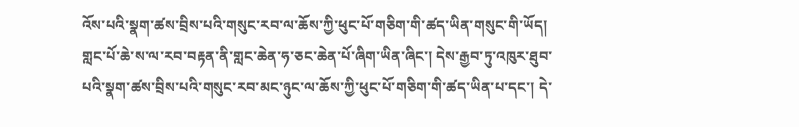འོས་པའི་སྣག་ཚས་བྲིས་པའི་གསུང་རབ་ལ་ཆོས་ཀྱི་ཕུང་པོ་གཅིག་གི་ཚད་ཡིན་གསུང་གི་ཡོད། གླང་པོ་ཆེ་ས་ལ་རབ་བརྟན་ནི་གླང་ཆེན་ཧ་ཅང་ཆེན་པོ་ཞིག་ཡིན་ཞིང་། དེས་རྒྱབ་ཏུ་འཁུར་ཐུབ་པའི་སྣག་ཚས་བྲིས་པའི་གསུང་རབ་མང་ཉུང་ལ་ཆོས་ཀྱི་ཕུང་པོ་གཅིག་གི་ཚད་ཡིན་པ་དང་། དེ་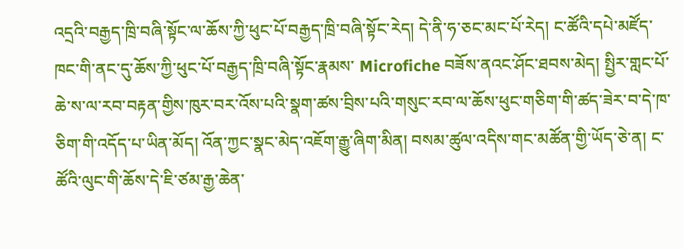འདྲའི་བརྒྱད་ཁྲི་བཞི་སྟོང་ལ་ཆོས་ཀྱི་ཕུང་པོ་བརྒྱད་ཁྲི་བཞི་སྟོང་རེད། དེ་ནི་ཧ་ཅང་མང་པོ་རེད། ང་ཚོའི་དཔེ་མཛོད་ཁང་གི་ནང་དུ་ཆོས་ཀྱི་ཕུང་པོ་བརྒྱད་ཁྲི་བཞི་སྟོང་རྣམས་ Microfiche བཟོས་ནའང་ཤོང་ཐབས་མེད། སྤྱིར་གླང་པོ་ཆེ་ས་ལ་རབ་བརྟན་གྱིས་ཁུར་བར་འོས་པའི་སྣག་ཚས་བྲིས་པའི་གསུང་རབ་ལ་ཆོས་ཕུང་གཅིག་གི་ཚད་ཟེར་བ་དེ་ཁ་ཅིག་གི་འདོད་པ་ཡིན་མོད། འོན་ཀྱང་སྣང་མེད་འཇོག་རྒྱུ་ཞིག་མིན། བསམ་ཚུལ་འདིས་གང་མཚོན་གྱི་ཡོད་ཅེ་ན། ང་ཚོའི་ལུང་གི་ཆོས་དེ་ཇི་ཙམ་རྒྱ་ཆེན་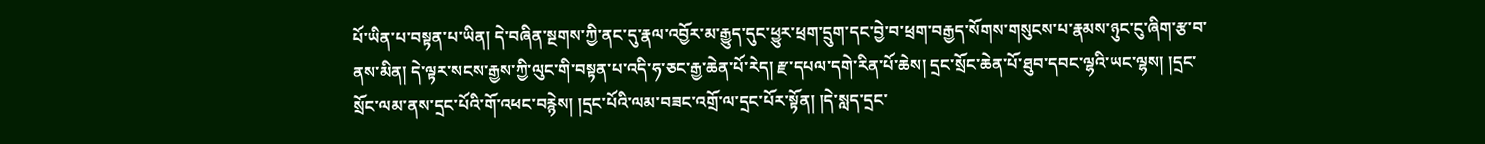པོ་ཡིན་པ་བསྟན་པ་ཡིན། དེ་བཞིན་སྔགས་ཀྱི་ནང་དུ་རྣལ་འབྱོར་མ་རྒྱུད་དུང་ཕྱུར་ཕྲག་དྲུག་དང་བྱེ་བ་ཕྲག་བརྒྱད་སོགས་གསུངས་པ་རྣམས་ཉུང་ངུ་ཞིག་རྩ་བ་ནས་མིན། དེ་ལྟར་སངས་རྒྱས་ཀྱི་ལུང་གི་བསྟན་པ་འདི་ཧ་ཅང་རྒྱ་ཆེན་པོ་རེད། རྫ་དཔལ་དགེ་རིན་པོ་ཆེས། དྲང་སྲོང་ཆེན་པོ་ཐུབ་དབང་ལྷའི་ཡང་ལྷས། །དྲང་སྲོང་ལམ་ནས་དྲང་པོའི་གོ་འཕང་བརྙེས། །དྲང་པོའི་ལམ་བཟང་འགྲོ་ལ་དྲང་པོར་སྟོན། །དེ་སླད་དྲང་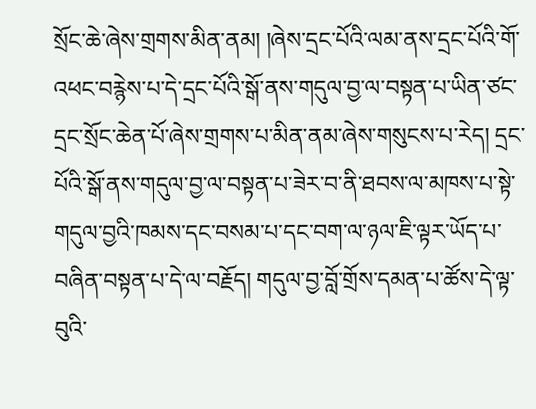སྲོང་ཆེ་ཞེས་གྲགས་མིན་ནམ། །ཞེས་དྲང་པོའི་ལམ་ནས་དྲང་པོའི་གོ་འཕང་བརྙེས་པ་དེ་དྲང་པོའི་སྒོ་ནས་གདུལ་བྱ་ལ་བསྟན་པ་ཡིན་ཙང་དྲང་སྲོང་ཆེན་པོ་ཞེས་གྲགས་པ་མིན་ནམ་ཞེས་གསུངས་པ་རེད། དྲང་པོའི་སྒོ་ནས་གདུལ་བྱ་ལ་བསྟན་པ་ཟེར་བ་ནི་ཐབས་ལ་མཁས་པ་སྟེ་གདུལ་བྱའི་ཁམས་དང་བསམ་པ་དང་བག་ལ་ཉལ་ཇི་ལྟར་ཡོད་པ་བཞིན་བསྟན་པ་དེ་ལ་བརྗོད། གདུལ་བྱ་བློ་གྲོས་དམན་པ་ཚོས་དེ་ལྟ་བུའི་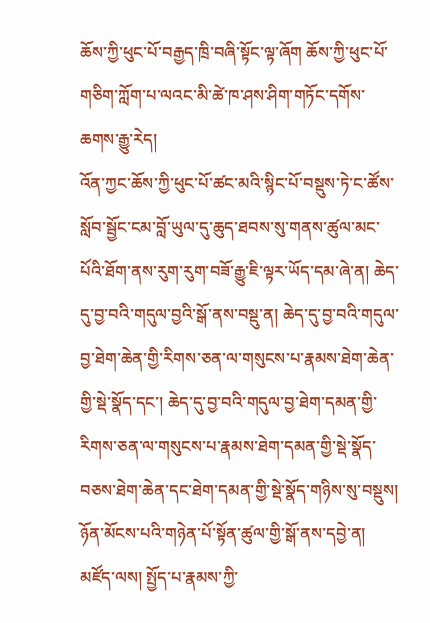ཆོས་ཀྱི་ཕུང་པོ་བརྒྱད་ཁྲི་བཞི་སྟོང་ལྟ་ཞོག ཆོས་ཀྱི་ཕུང་པོ་གཅིག་ཀློག་པ་ལའང་མི་ཚེ་ཁ་ཤས་ཤིག་གཏོང་དགོས་ཆགས་རྒྱུ་རེད།
འོན་ཀྱང་ཆོས་ཀྱི་ཕུང་པོ་ཚང་མའི་སྙིང་པོ་བསྡུས་ཏེ་ང་ཚོས་སློབ་སྦྱོང་ངམ་བློ་ཡུལ་དུ་ཆུད་ཐབས་སུ་གནས་ཚུལ་མང་པོའི་ཐོག་ནས་རུག་རུག་བཟོ་རྒྱུ་ཇི་ལྟར་ཡོད་དམ་ཞེ་ན། ཆེད་དུ་བྱ་བའི་གདུལ་བྱའི་སྒོ་ནས་བསྡུ་ན། ཆེད་དུ་བྱ་བའི་གདུལ་བྱ་ཐེག་ཆེན་གྱི་རིགས་ཅན་ལ་གསུངས་པ་རྣམས་ཐེག་ཆེན་གྱི་སྡེ་སྣོད་དང་། ཆེད་དུ་བྱ་བའི་གདུལ་བྱ་ཐེག་དམན་གྱི་རིགས་ཅན་ལ་གསུངས་པ་རྣམས་ཐེག་དམན་གྱི་སྡེ་སྣོད་བཅས་ཐེག་ཆེན་དང་ཐེག་དམན་གྱི་སྡེ་སྣོད་གཉིས་སུ་བསྡུས།
ཉོན་མོངས་པའི་གཉེན་པོ་སྟོན་ཚུལ་གྱི་སྒོ་ནས་དབྱེ་ན། མཛོད་ལས། སྤྱོད་པ་རྣམས་ཀྱི་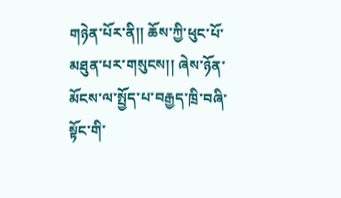གཉེན་པོར་ནི།། ཆོས་ཀྱི་ཕུང་པོ་མཐུན་པར་གསུངས།། ཞེས་ཉོན་མོངས་ལ་སྤྱོད་པ་བརྒྱད་ཁྲི་བཞི་སྟོང་གི་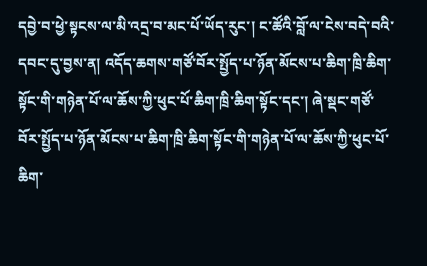དབྱེ་བ་ཕྱེ་སྟངས་ལ་མི་འདྲ་བ་མང་པོ་ཡོད་རུང་། ང་ཚོའི་བློ་ལ་ངེས་བདེ་བའི་དབང་དུ་བྱས་ན། འདོད་ཆགས་གཙོ་བོར་སྤྱོད་པ་ཉོན་མོངས་པ་ཆིག་ཁྲི་ཆིག་སྟོང་གི་གཉེན་པོ་ལ་ཆོས་ཀྱི་ཕུང་པོ་ཆིག་ཁྲི་ཆིག་སྟོང་དང་། ཞེ་སྡང་གཙོ་བོར་སྤྱོད་པ་ཉོན་མོངས་པ་ཆིག་ཁྲི་ཆིག་སྟོང་གི་གཉེན་པོ་ལ་ཆོས་ཀྱི་ཕུང་པོ་ཆིག་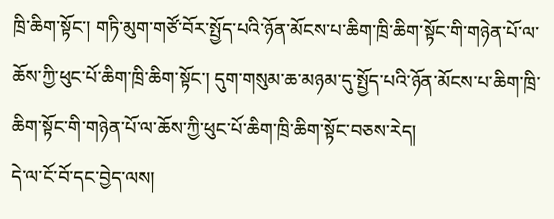ཁྲི་ཆིག་སྟོང་། གཏི་མུག་གཙོ་བོར་སྤྱོད་པའི་ཉོན་མོངས་པ་ཆིག་ཁྲི་ཆིག་སྟོང་གི་གཉེན་པོ་ལ་ཆོས་ཀྱི་ཕུང་པོ་ཆིག་ཁྲི་ཆིག་སྟོང་། དུག་གསུམ་ཆ་མཉམ་དུ་སྤྱོད་པའི་ཉོན་མོངས་པ་ཆིག་ཁྲི་ཆིག་སྟོང་གི་གཉེན་པོ་ལ་ཆོས་ཀྱི་ཕུང་པོ་ཆིག་ཁྲི་ཆིག་སྟོང་བཅས་རེད།
དེ་ལ་ངོ་བོ་དང་བྱེད་ལས།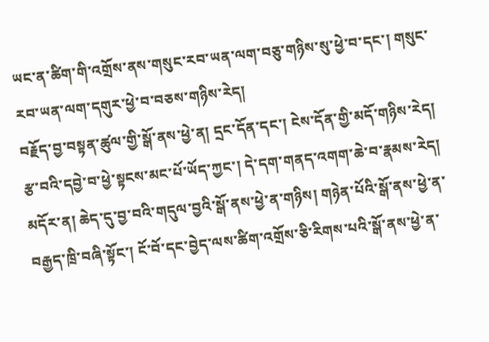ཡང་ན་ཚིག་གི་འགྲོས་ནས་གསུང་རབ་ཡན་ལག་བཅུ་གཉིས་སུ་ཕྱེ་བ་དང་། གསུང་རབ་ཡན་ལག་དགུར་ཕྱེ་བ་བཅས་གཉིས་རེད།
བརྗོད་བྱ་བསྟན་ཚུལ་གྱི་སྒོ་ནས་ཕྱེ་ན། དྲང་དོན་དང་། ངེས་དོན་གྱི་མདོ་གཉིས་རེད། རྩ་བའི་དབྱེ་བ་ཕྱེ་སྟངས་མང་པོ་ཡོད་ཀྱང་། དེ་དག་གནད་འགག་ཆེ་བ་རྣམས་རེད། མདོར་ན། ཆེད་དུ་བྱ་བའི་གདུལ་བྱའི་སྒོ་ནས་ཕྱེ་ན་གཉིས། གཉེན་པོའི་སྒོ་ནས་ཕྱེ་ན་བརྒྱད་ཁྲི་བཞི་སྟོང་། ངོ་བོ་དང་བྱེད་ལས་ཚིག་འགྲོས་ཅི་རིགས་པའི་སྒོ་ནས་ཕྱེ་ན་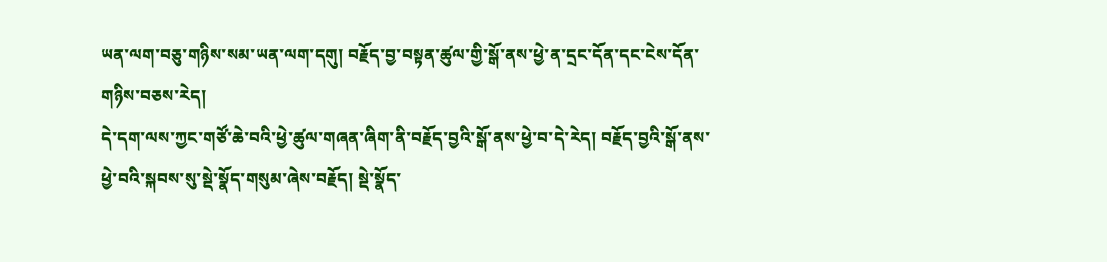ཡན་ལག་བཅུ་གཉིས་སམ་ཡན་ལག་དགུ། བརྗོད་བྱ་བསྟན་ཚུལ་གྱི་སྒོ་ནས་ཕྱེ་ན་དྲང་དོན་དང་ངེས་དོན་གཉིས་བཅས་རེད།
དེ་དག་ལས་ཀྱང་གཙོ་ཆེ་བའི་ཕྱེ་ཚུལ་གཞན་ཞིག་ནི་བརྗོད་བྱའི་སྒོ་ནས་ཕྱེ་བ་དེ་རེད། བརྗོད་བྱའི་སྒོ་ནས་ཕྱེ་བའི་སྐབས་སུ་སྡེ་སྣོད་གསུམ་ཞེས་བརྗོད། སྡེ་སྣོད་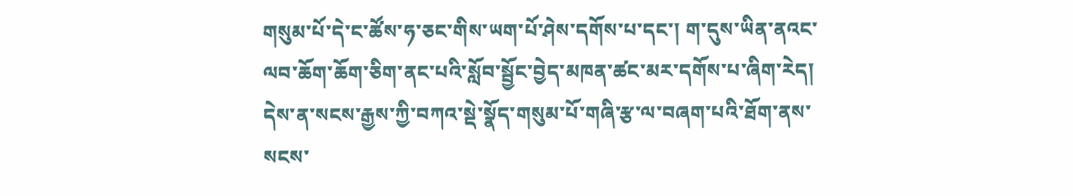གསུམ་པོ་དེ་ང་ཚོས་ཧ་ཅང་གིས་ཡག་པོ་ཤེས་དགོས་པ་དང་། ག་དུས་ཡིན་ནའང་ལབ་ཆོག་ཆོག་ཅིག་ནང་པའི་སློབ་སྦྱོང་བྱེད་མཁན་ཚང་མར་དགོས་པ་ཞིག་རེད། དེས་ན་སངས་རྒྱས་ཀྱི་བཀའ་སྡེ་སྣོད་གསུམ་པོ་གཞི་རྩ་ལ་བཞག་པའི་ཐོག་ནས་སངས་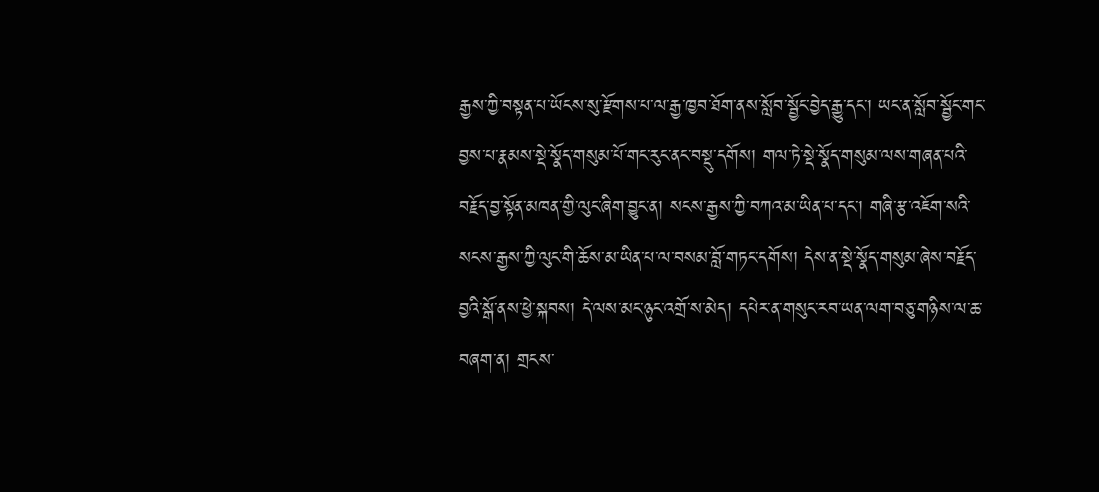རྒྱས་ཀྱི་བསྟན་པ་ཡོངས་སུ་རྫོགས་པ་ལ་རྒྱ་ཁྱབ་ཐོག་ནས་སློབ་སྦྱོང་བྱེད་རྒྱུ་དང་། ཡང་ན་སློབ་སྦྱོང་གང་བྱས་པ་རྣམས་སྡེ་སྣོད་གསུམ་པོ་གང་རུང་ནང་བསྡུ་དགོས། གལ་ཏེ་སྡེ་སྣོད་གསུམ་ལས་གཞན་པའི་བརྗོད་བྱ་སྟོན་མཁན་གྱི་ལུང་ཞིག་བྱུང་ན། སངས་རྒྱས་ཀྱི་བཀའ་མ་ཡིན་པ་དང་། གཞི་རྩ་འཇོག་སའི་སངས་རྒྱས་ཀྱི་ལུང་གི་ཆོས་མ་ཡིན་པ་ལ་བསམ་བློ་གཏང་དགོས། དེས་ན་སྡེ་སྣོད་གསུམ་ཞེས་བརྗོད་བྱའི་སྒོ་ནས་ཕྱེ་སྐབས། དེ་ལས་མང་ཉུང་འགྲོ་ས་མེད། དཔེར་ན་གསུང་རབ་ཡན་ལག་བཅུ་གཉིས་ལ་ཆ་བཞག་ན། གྲངས་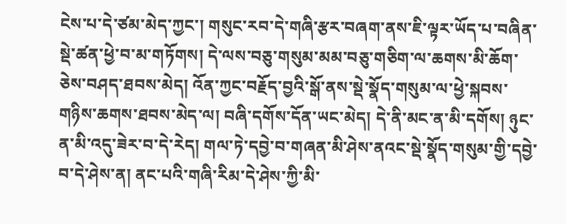ངེས་པ་དེ་ཙམ་མེད་ཀྱང་། གསུང་རབ་དེ་གཞི་རྩར་བཞག་ནས་ཇི་ལྟར་ཡོད་པ་བཞིན་སྡེ་ཚན་ཕྱེ་བ་མ་གཏོགས། དེ་ལས་བཅུ་གསུམ་མམ་བཅུ་གཅིག་ལ་ཆགས་མི་ཆོག་ཅེས་བཤད་ཐབས་མེད། འོན་ཀྱང་བརྗོད་བྱའི་སྒོ་ནས་སྡེ་སྣོད་གསུམ་ལ་ཕྱེ་སྐབས་གཉིས་ཆགས་ཐབས་མེད་ལ། བཞི་དགོས་དོན་ཡང་མེད། དེ་ནི་མང་ན་མི་དགོས། ཉུང་ན་མི་འདུ་ཟེར་བ་དེ་རེད། གལ་ཏེ་དབྱེ་བ་གཞན་མི་ཤེས་ནའང་སྡེ་སྣོད་གསུམ་གྱི་དབྱེ་བ་དེ་ཤེས་ན། ནང་པའི་གཞི་རིམ་དེ་ཤེས་ཀྱི་མི་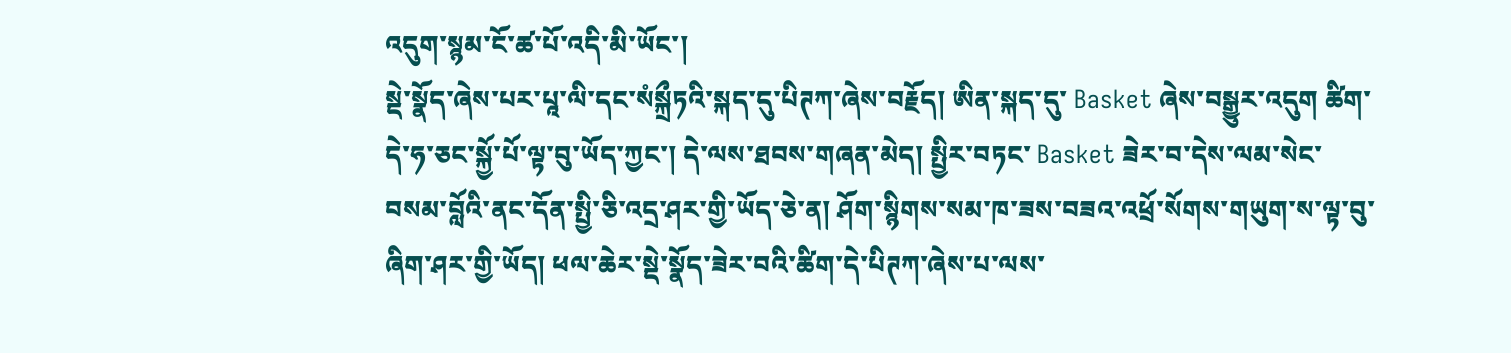འདུག་སྙམ་ངོ་ཚ་པོ་འདི་མི་ཡོང་།
སྡེ་སྣོད་ཞེས་པར་པཱ་ལི་དང་སཾསྐྲྀཏའི་སྐད་དུ་པིཊཀ་ཞེས་བརྗོད། ཨིན་སྐད་དུ་ Basket ཞེས་བསྒྱུར་འདུག ཚིག་དེ་ཧ་ཅང་སྐྱོ་པོ་ལྟ་བུ་ཡོད་ཀྱང་། དེ་ལས་ཐབས་གཞན་མེད། སྤྱིར་བཏང་ Basket ཟེར་བ་དེས་ལམ་སེང་བསམ་བློའི་ནང་དོན་སྤྱི་ཅི་འདྲ་ཤར་གྱི་ཡོད་ཅེ་ན། ཤོག་སྙིགས་སམ་ཁ་ཟས་བཟའ་འཕྲོ་སོགས་གཡུག་ས་ལྟ་བུ་ཞིག་ཤར་གྱི་ཡོད། ཕལ་ཆེར་སྡེ་སྣོད་ཟེར་བའི་ཚིག་དེ་པིཊཀ་ཞེས་པ་ལས་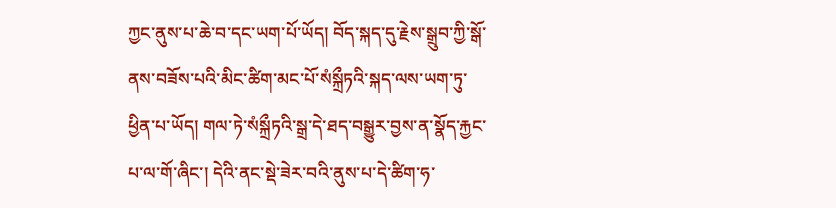ཀྱང་ནུས་པ་ཆེ་བ་དང་ཡག་པོ་ཡོད། བོད་སྐད་དུ་རྗེས་སྒྲུབ་ཀྱི་སྒོ་ནས་བཟོས་པའི་མིང་ཚིག་མང་པོ་སཾསྐྲྀཏའི་སྐད་ལས་ཡག་ཏུ་ཕྱིན་པ་ཡོད། གལ་ཏེ་སཾསྐྲྀཏའི་སྒྲ་དེ་ཐད་བསྒྱུར་བྱས་ན་སྣོད་རྐྱང་པ་ལ་གོ་ཞིང་། དེའི་ནང་སྡེ་ཟེར་བའི་ནུས་པ་དེ་ཚིག་ཧ་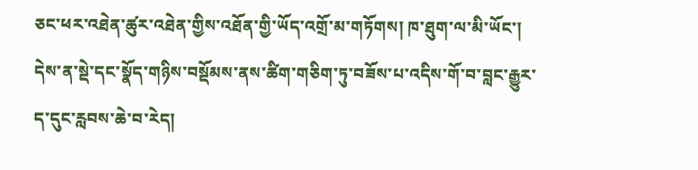ཅང་ཕར་འཐེན་ཚུར་འཐེན་གྱིས་འཐོན་གྱི་ཡོད་འགྲོ་མ་གཏོགས། ཁ་ཐུག་ལ་མི་ཡོང་། དེས་ན་སྡེ་དང་སྣོད་གཉིས་བསྡོམས་ནས་ཚིག་གཅིག་ཏུ་བཟོས་པ་འདིས་གོ་བ་བླང་རྒྱུར་ད་དུང་རླབས་ཆེ་བ་རེད།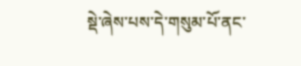སྡེ་ཞེས་པས་དེ་གསུམ་པོ་ནང་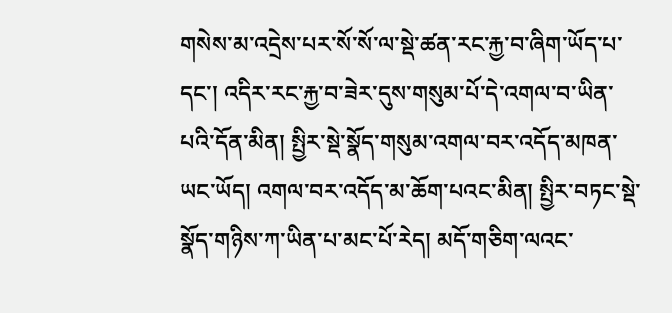གསེས་མ་འདྲེས་པར་སོ་སོ་ལ་སྡེ་ཚན་རང་རྐྱ་བ་ཞིག་ཡོད་པ་དང་། འདིར་རང་རྐྱ་བ་ཟེར་དུས་གསུམ་པོ་དེ་འགལ་བ་ཡིན་པའི་དོན་མིན། སྤྱིར་སྡེ་སྣོད་གསུམ་འགལ་བར་འདོད་མཁན་ཡང་ཡོད། འགལ་བར་འདོད་མ་ཆོག་པའང་མིན། སྤྱིར་བཏང་སྡེ་སྣོད་གཉིས་ཀ་ཡིན་པ་མང་པོ་རེད། མདོ་གཅིག་ལའང་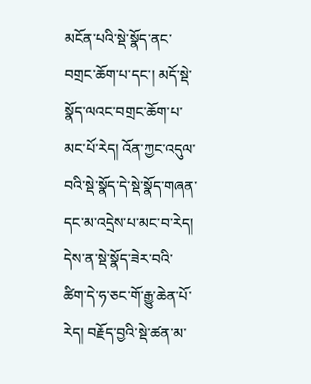མངོན་པའི་སྡེ་སྣོད་ནང་བགྲང་ཆོག་པ་དང་། མདོ་སྡེ་སྣོད་ལའང་བགྲང་ཆོག་པ་མང་པོ་རེད། འོན་ཀྱང་འདུལ་བའི་སྡེ་སྣོད་དེ་སྡེ་སྣོད་གཞན་དང་མ་འདྲེས་པ་མང་བ་རེད། དེས་ན་སྡེ་སྣོད་ཟེར་བའི་ཚིག་དེ་ཧ་ཅང་གོ་རྒྱུ་ཆེན་པོ་རེད། བརྗོད་བྱའི་སྡེ་ཚན་མ་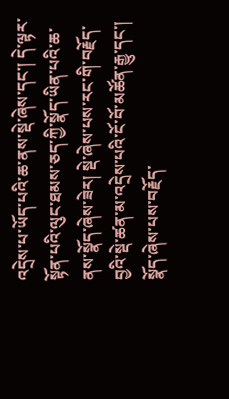འདྲེས་པ་ཡོད་པའི་ཆ་ནས་སྡེ་ཞེས་དང་། དེ་ལྟར་སྟོན་པའི་ལུང་ཐམས་ཅད་ཀྱི་སྣོད་ཡིན་པའི་ཆ་ནས་སྣོད་ཞེས་ཟེར། སྡེ་ཞེས་པས་རང་གི་བརྗོད་བྱའི་སྡེ་ཚན་མ་འདྲེས་པའི་ངོ་བོ་མཚོན་རྒྱུ་དང་། སྣོད་ཞེས་པས་བརྗོད་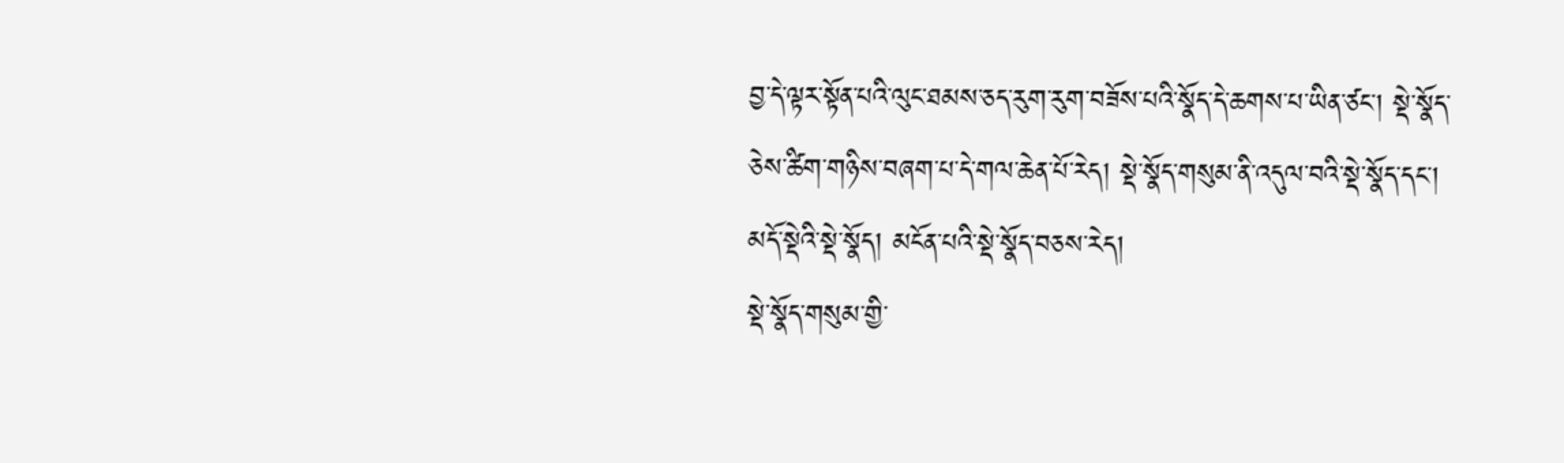བྱ་དེ་ལྟར་སྟོན་པའི་ལུང་ཐམས་ཅད་རུག་རུག་བཟོས་པའི་སྣོད་དེ་ཆགས་པ་ཡིན་ཙང་། སྡེ་སྣོད་ཅེས་ཚིག་གཉིས་བཞག་པ་དེ་གལ་ཆེན་པོ་རེད། སྡེ་སྣོད་གསུམ་ནི་འདུལ་བའི་སྡེ་སྣོད་དང་། མདོ་སྡེའི་སྡེ་སྣོད། མངོན་པའི་སྡེ་སྣོད་བཅས་རེད།
སྡེ་སྣོད་གསུམ་གྱི་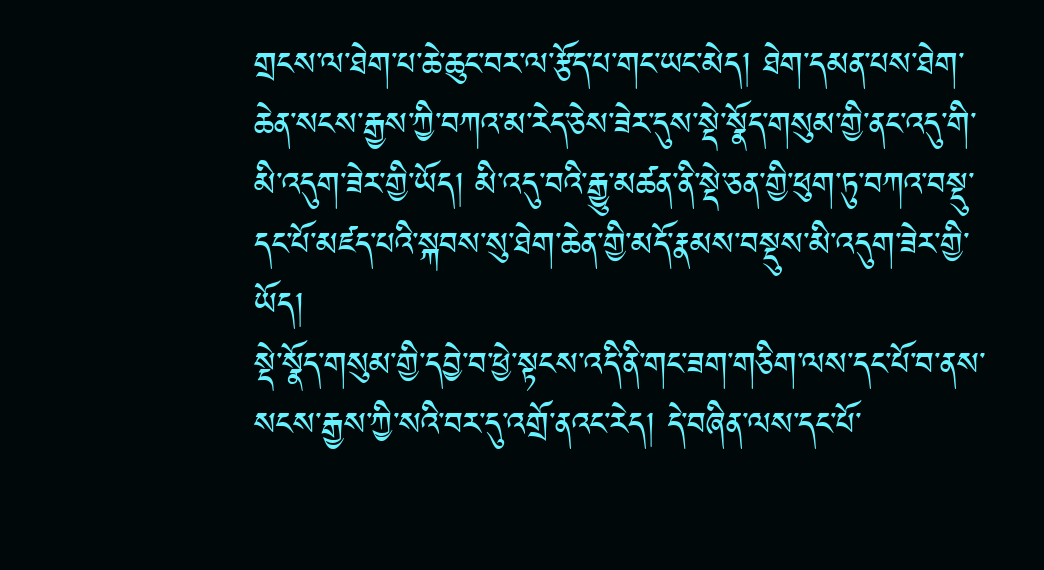གྲངས་ལ་ཐེག་པ་ཆེ་ཆུང་བར་ལ་རྩོད་པ་གང་ཡང་མེད། ཐེག་དམན་པས་ཐེག་ཆེན་སངས་རྒྱས་ཀྱི་བཀའ་མ་རེད་ཅེས་ཟེར་དུས་སྡེ་སྣོད་གསུམ་གྱི་ནང་འདུ་གི་མི་འདུག་ཟེར་གྱི་ཡོད། མི་འདུ་བའི་རྒྱུ་མཚན་ནི་སྡེ་ཅན་གྱི་ཕུག་ཏུ་བཀའ་བསྡུ་དང་པོ་མཛད་པའི་སྐབས་སུ་ཐེག་ཆེན་གྱི་མདོ་རྣམས་བསྡུས་མི་འདུག་ཟེར་གྱི་ཡོད།
སྡེ་སྣོད་གསུམ་གྱི་དབྱེ་བ་ཕྱེ་སྟངས་འདི་ནི་གང་ཟག་གཅིག་ལས་དང་པོ་བ་ནས་སངས་རྒྱས་ཀྱི་སའི་བར་དུ་འགྲོ་ནའང་རེད། དེ་བཞིན་ལས་དང་པོ་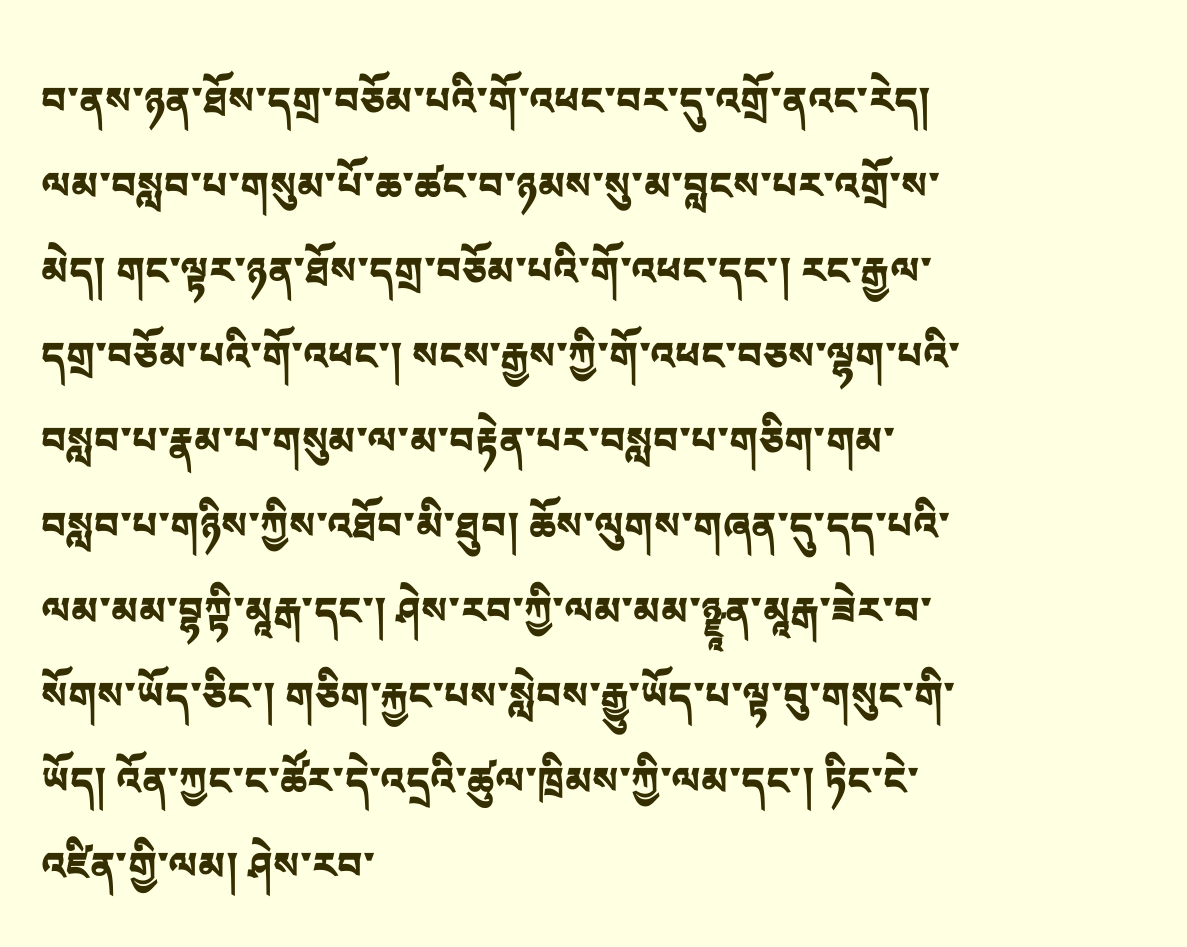བ་ནས་ཉན་ཐོས་དགྲ་བཅོམ་པའི་གོ་འཕང་བར་དུ་འགྲོ་ནའང་རེད། ལམ་བསླབ་པ་གསུམ་པོ་ཆ་ཚང་བ་ཉམས་སུ་མ་བླངས་པར་འགྲོ་ས་མེད། གང་ལྟར་ཉན་ཐོས་དགྲ་བཅོམ་པའི་གོ་འཕང་དང་། རང་རྒྱལ་དགྲ་བཅོམ་པའི་གོ་འཕང་། སངས་རྒྱས་ཀྱི་གོ་འཕང་བཅས་ལྷག་པའི་བསླབ་པ་རྣམ་པ་གསུམ་ལ་མ་བརྟེན་པར་བསླབ་པ་གཅིག་གམ་བསླབ་པ་གཉིས་ཀྱིས་འཐོབ་མི་ཐུབ། ཆོས་ལུགས་གཞན་དུ་དད་པའི་ལམ་མམ་བྷཀྟི་མཱརྒ་དང་། ཤེས་རབ་ཀྱི་ལམ་མམ་ཉྫཱན་མཱརྒ་ཟེར་བ་སོགས་ཡོད་ཅིང་། གཅིག་རྐྱང་པས་སླེབས་རྒྱུ་ཡོད་པ་ལྟ་བུ་གསུང་གི་ཡོད། འོན་ཀྱང་ང་ཚོར་དེ་འདྲའི་ཚུལ་ཁྲིམས་ཀྱི་ལམ་དང་། ཏིང་ངེ་འཛིན་གྱི་ལམ། ཤེས་རབ་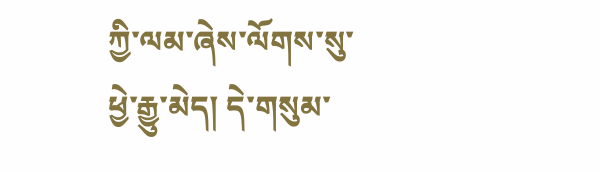ཀྱི་ལམ་ཞེས་ལོགས་སུ་ཕྱེ་རྒྱུ་མེད། དེ་གསུམ་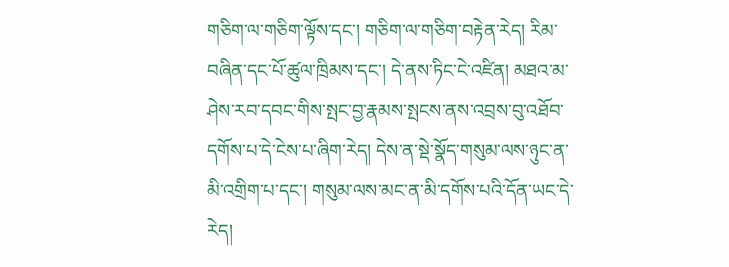གཅིག་ལ་གཅིག་ལྟོས་དང་། གཅིག་ལ་གཅིག་བརྟེན་རེད། རིམ་བཞིན་དང་པོ་ཚུལ་ཁྲིམས་དང་། དེ་ནས་ཏིང་ངེ་འཛིན། མཐའ་མ་ཤེས་རབ་དབང་གིས་སྤང་བྱ་རྣམས་སྤངས་ནས་འབྲས་བུ་འཐོབ་དགོས་པ་དེ་ངེས་པ་ཞིག་རེད། དེས་ན་སྡེ་སྣོད་གསུམ་ལས་ཉུང་ན་མི་འགྲིག་པ་དང་། གསུམ་ལས་མང་ན་མི་དགོས་པའི་དོན་ཡང་དེ་རེད།